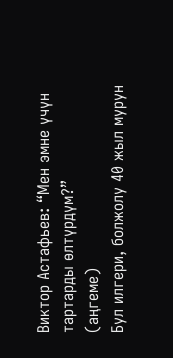Виктор Астафьев: “Мен эмне үчүн тартарды өлтүрдүм?”
(аңгеме)
Бул илгери, болжолу 40 жыл мурун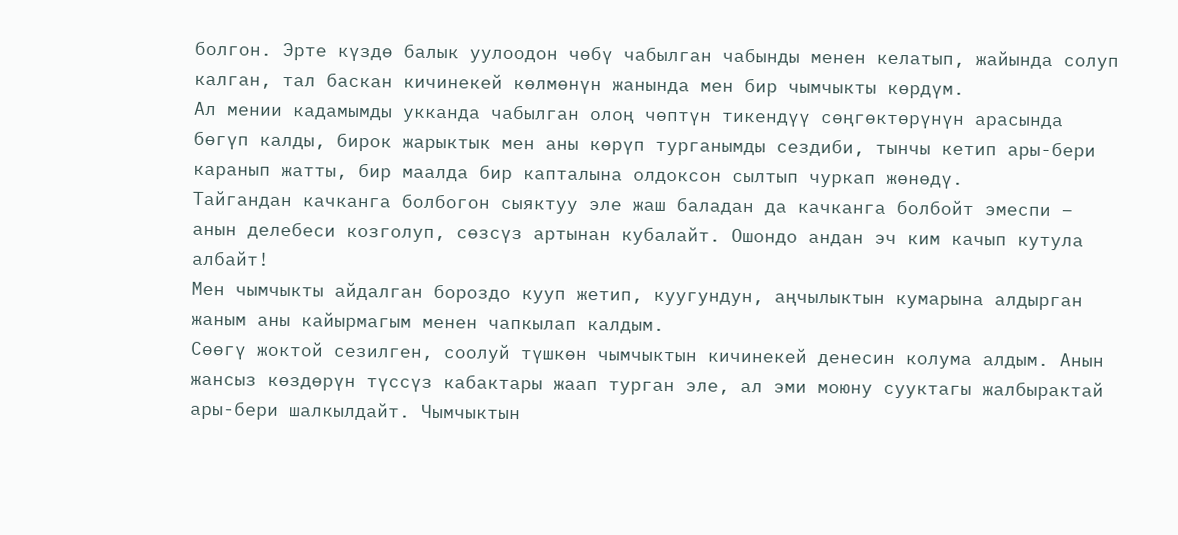болгон. Эрте күздө балык уулоодон чөбү чабылган чабынды менен келатып, жайында солуп калган, тал баскан кичинекей көлмөнүн жанында мен бир чымчыкты көрдүм.
Ал мении кадамымды укканда чабылган олоң чөптүн тикендүү сөңгөктөрүнүн арасында бөгүп калды, бирок жарыктык мен аны көрүп турганымды сездиби, тынчы кетип ары-бери каранып жатты, бир маалда бир капталына олдоксон сылтып чуркап жөнөдү.
Тайгандан качканга болбогон сыяктуу эле жаш баладан да качканга болбойт эмеспи – анын делебеси козголуп, сөзсүз артынан кубалайт. Ошондо андан эч ким качып кутула албайт!
Мен чымчыкты айдалган бороздо кууп жетип, куугундун, аңчылыктын кумарына алдырган жаным аны кайырмагым менен чапкылап калдым.
Сөөгү жоктой сезилген, соолуй түшкөн чымчыктын кичинекей денесин колума алдым. Анын жансыз көздөрүн түссүз кабактары жаап турган эле, ал эми моюну сууктагы жалбырактай ары-бери шалкылдайт. Чымчыктын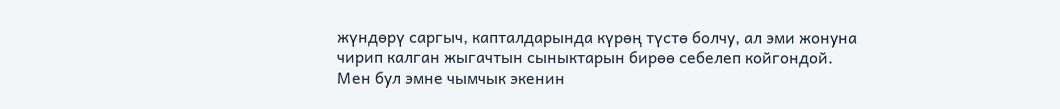жүндөрү саргыч, капталдарында күрөң түстө болчу, ал эми жонуна чирип калган жыгачтын сыныктарын бирөө себелеп койгондой.
Мен бул эмне чымчык экенин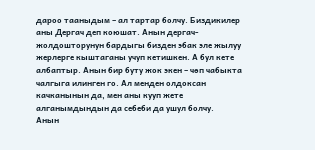дароо тааныдым – ал тартар болчу. Биздикилер аны Дергач деп коюшат. Анын дергач-жолдошторунун бардыгы бизден эбак эле жылуу жерлерге кыштаганы учуп кетишкен. А бул кете албаптыр. Анын бир буту жок экен – чөп чабыкта чалгыга илинген го. Ал менден олдоксан качканынын да, мен аны кууп жете алганымдындын да себеби да ушул болчу.
Анын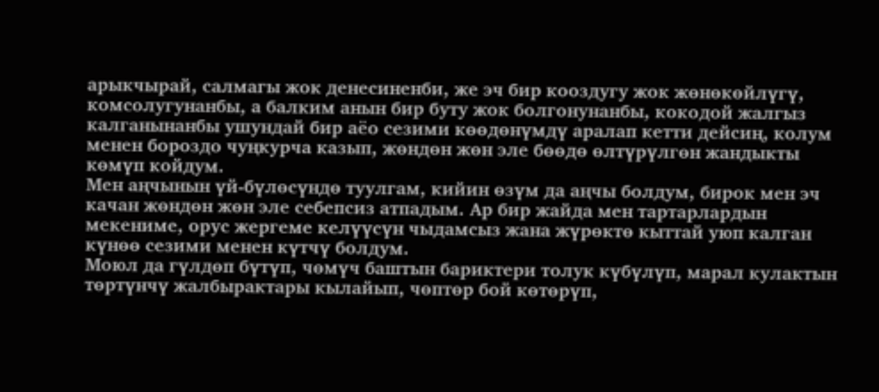арыкчырай, салмагы жок денесиненби, же эч бир кооздугу жок жөнөкөйлүгү, комсолугунанбы, а балким анын бир буту жок болгонунанбы, кокодой жалгыз калганынанбы ушундай бир аёо сезими көөдөнүмдү аралап кетти дейсиң, колум менен бороздо чуңкурча казып, жөндөн жөн эле бөөдө өлтүрүлгөн жандыкты көмүп койдум.
Мен аңчынын үй-бүлөсүндө туулгам, кийин өзүм да аңчы болдум, бирок мен эч качан жөндөн жөн эле себепсиз атпадым. Ар бир жайда мен тартарлардын мекениме, орус жергеме келүүсүн чыдамсыз жана жүрөктө кыттай уюп калган күнөө сезими менен күтчү болдум.
Моюл да гүлдөп бүтүп, чөмүч баштын бариктери толук күбүлүп, марал кулактын төртүнчү жалбырактары кылайып, чөптөр бой көтөрүп,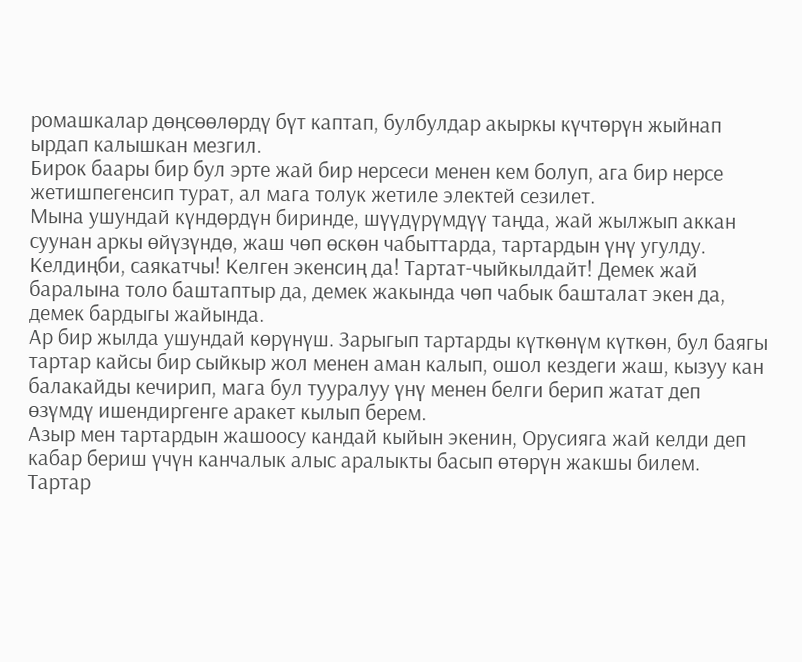ромашкалар дөңсөөлөрдү бүт каптап, булбулдар акыркы күчтөрүн жыйнап ырдап калышкан мезгил.
Бирок баары бир бул эрте жай бир нерсеси менен кем болуп, ага бир нерсе жетишпегенсип турат, ал мага толук жетиле электей сезилет.
Мына ушундай күндөрдүн биринде, шүүдүрүмдүү таңда, жай жылжып аккан суунан аркы өйүзүндө, жаш чөп өскөн чабыттарда, тартардын үнү угулду. Келдиңби, саякатчы! Келген экенсиң да! Тартат-чыйкылдайт! Демек жай баралына толо баштаптыр да, демек жакында чөп чабык башталат экен да, демек бардыгы жайында.
Ар бир жылда ушундай көрүнүш. Зарыгып тартарды күткөнүм күткөн, бул баягы тартар кайсы бир сыйкыр жол менен аман калып, ошол кездеги жаш, кызуу кан балакайды кечирип, мага бул тууралуу үнү менен белги берип жатат деп өзүмдү ишендиргенге аракет кылып берем.
Азыр мен тартардын жашоосу кандай кыйын экенин, Орусияга жай келди деп кабар бериш үчүн канчалык алыс аралыкты басып өтөрүн жакшы билем.
Тартар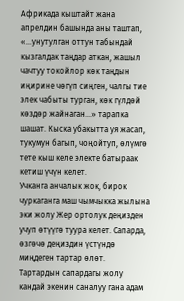Африкада кыштайт жана апрелдин башында аны таштап, «…унутулган оттун табындай кызгалдак таңдар аткан, жашыл чачтуу токойлор көк таңдын иңирине чөгүп сиңген, чалгы тие элек чабыты турган, көк гүлдөй көздөр жайнаган…» тарапка шашат. Кыска убакытта уя жасап, тукумун багып, чоңойтуп, өлүмгө тете кыш келе электе батыраак кетиш үчүн келет.
Учканга анчалык жок, бирок чуркаганга маш чымчыкка жылына эки жолу Жер ортолук деңизден учуп өтүүгө туура келет. Сапарда, өзгөчө деңиздин үстүндө миңдеген тартар өлөт.
Тартардын сапардагы жолу кандай экенин саналуу гана адам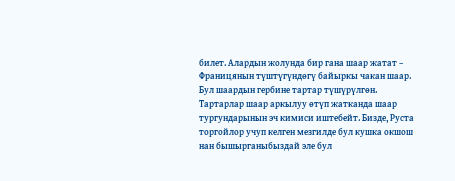билет. Алардын жолунда бир гана шаар жатат – Франицянын түштүгүндөгү байыркы чакан шаар. Бул шаардын гербине тартар түшүрүлгөн. Тартарлар шаар аркылуу өтүп жатканда шаар тургундарынын эч кимиси иштебейт. Бизде, Руста торгойлор учуп келген мезгилде бул кушка окшош нан бышырганыбыздай эле бул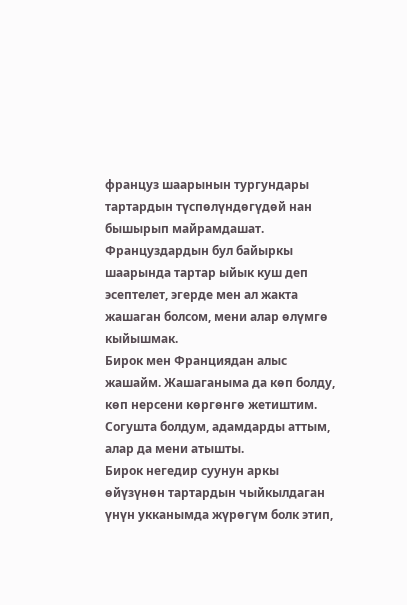француз шаарынын тургундары тартардын түспөлүндөгүдөй нан бышырып майрамдашат.
Француздардын бул байыркы шаарында тартар ыйык куш деп эсептелет, эгерде мен ал жакта жашаган болсом, мени алар өлүмгө кыйышмак.
Бирок мен Франциядан алыс жашайм. Жашаганыма да көп болду, көп нерсени көргөнгө жетиштим. Согушта болдум, адамдарды аттым, алар да мени атышты.
Бирок негедир суунун аркы өйүзүнөн тартардын чыйкылдаган үнүн укканымда жүрөгүм болк этип,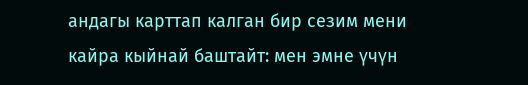андагы карттап калган бир сезим мени кайра кыйнай баштайт: мен эмне үчүн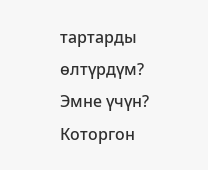тартарды өлтүрдүм? Эмне үчүн?
Которгон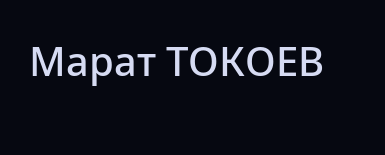Марат ТОКОЕВ